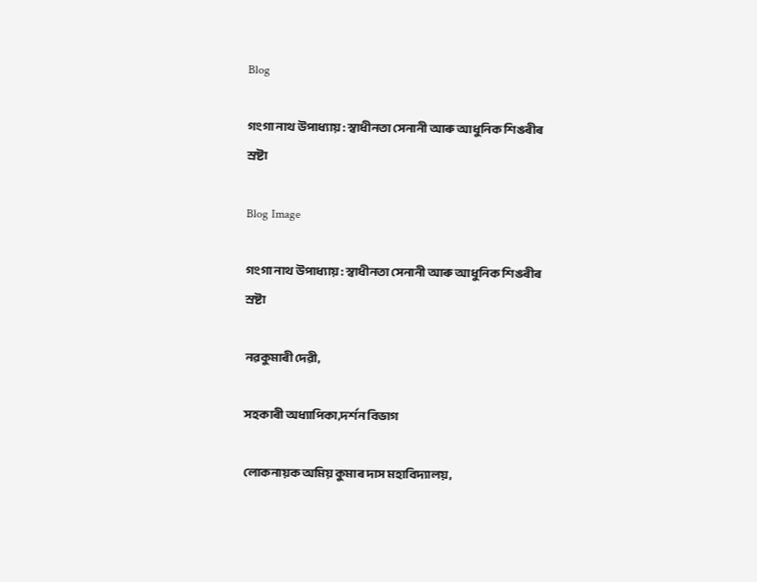Blog

গংগা নাথ উপাধ্যায়: স্বাধীনতা সেনানী আৰু আধুনিক শিঙৰীৰ স্ৰষ্টা

Blog Image

গংগা নাথ উপাধ্যায়: স্বাধীনতা সেনানী আৰু আধুনিক শিঙৰীৰ স্ৰষ্টা

নৱকুমাৰী দেৱী,

সহকাৰী অধ্যাপিকা,দৰ্শন বিভাগ

লোকনায়ক অমিয় কুমাৰ দাস মহাবিদ্যালয়,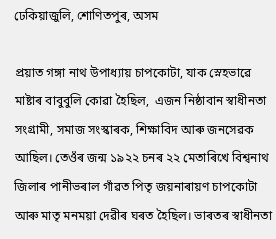ঢেকিয়াজুলি, শোণিতপুৰ, অসম

প্ৰয়াত গঙ্গা নাথ উপাধ্যায় চাপকোটা, যাক স্নেহভাৱে মাষ্টাৰ বাবুবুলি কোৱা হৈছিল,  এজন নিষ্ঠাবান স্বাধীনতা সংগ্ৰামী, সমাজ সংস্কাৰক, শিক্ষাবিদ আৰু জনসেৱক আছিল। তেওঁৰ জন্ম ১৯২২ চনৰ ২২ মেতাৰিখে বিশ্বনাথ জিলাৰ পানীভৰাল গাঁৱত পিতৃ জয়নাৰায়ণ চাপকোটা আৰু মাতৃ মনময়া দেৱীৰ ঘৰত হৈছিল। ভাৰতৰ স্বাধীনতা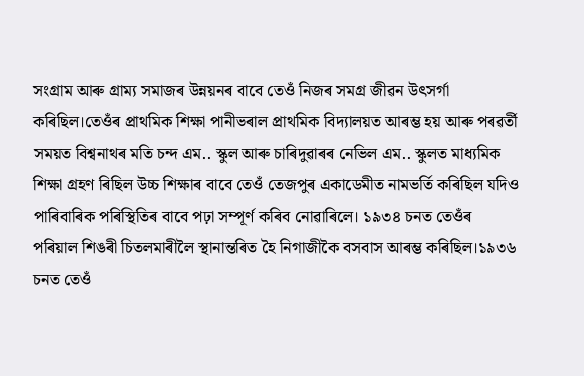সংগ্ৰাম আৰু গ্ৰাম্য সমাজৰ উন্নয়নৰ বাবে তেওঁ নিজৰ সমগ্ৰ জীৱন উৎসৰ্গা কৰিছিল।তেওঁৰ প্ৰাথমিক শিক্ষা পানীভৰাল প্ৰাথমিক বিদ্যালয়ত আৰম্ভ হয় আৰু পৰৱৰ্তী সময়ত বিশ্বনাথৰ মতি চন্দ এম.. স্কুল আৰু চাৰিদুৱাৰৰ নেভিল এম.. স্কুলত মাধ্যমিক শিক্ষা গ্ৰহণ ৰিছিল উচ্চ শিক্ষাৰ বাবে তেওঁ তেজপুৰ একাডেমীত নামভৰ্তি কৰিছিল যদিও পাৰিবাৰিক পৰিস্থিতিৰ বাবে পঢ়া সম্পূৰ্ণ কৰিব নোৱাৰিলে। ১৯৩৪ চনত তেওঁৰ পৰিয়াল শিঙৰী চিতলমাৰীলৈ স্থানান্তৰিত হৈ নিগাজীকৈ বসবাস আৰম্ভ কৰিছিল।১৯৩৬ চনত তেওঁ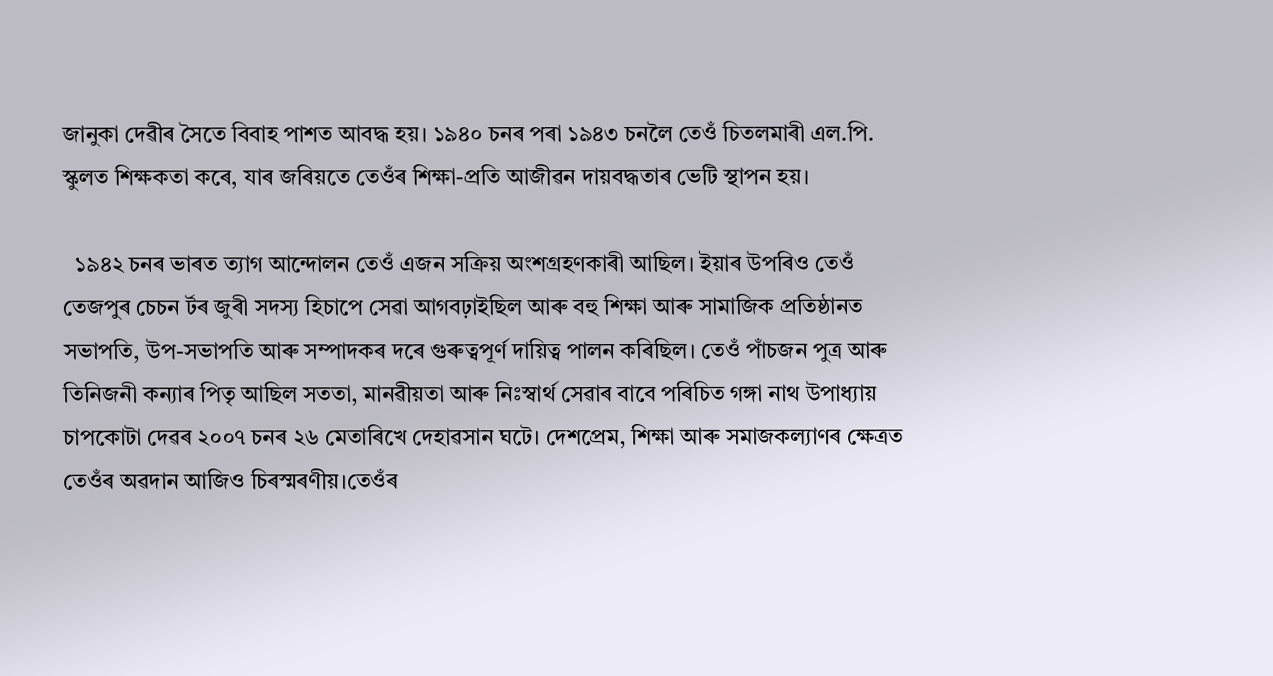জানুকা দেৱীৰ সৈতে বিবাহ পাশত আবদ্ধ হয়। ১৯৪০ চনৰ পৰা ১৯৪৩ চনলৈ তেওঁ চিতলমাৰী এল.পি. স্কুলত শিক্ষকতা কৰে, যাৰ জৰিয়তে তেওঁৰ শিক্ষা-প্ৰতি আজীৱন দায়বদ্ধতাৰ ভেটি স্থাপন হয়।

  ১৯৪২ চনৰ ভাৰত ত্যাগ আন্দোলন তেওঁ এজন সক্ৰিয় অংশগ্ৰহণকাৰী আছিল। ইয়াৰ উপৰিও তেওঁ তেজপুৰ চেচন ৰ্টৰ জুৰী সদস্য হিচাপে সেৱা আগবঢ়াইছিল আৰু বহু শিক্ষা আৰু সামাজিক প্ৰতিষ্ঠানত সভাপতি, উপ-সভাপতি আৰু সম্পাদকৰ দৰে গুৰুত্বপূৰ্ণ দায়িত্ব পালন কৰিছিল। তেওঁ পাঁচজন পুত্ৰ আৰু তিনিজনী কন্যাৰ পিতৃ আছিল সততা, মানৱীয়তা আৰু নিঃস্বাৰ্থ সেৱাৰ বাবে পৰিচিত গঙ্গা নাথ উপাধ্যায় চাপকোটা দেৱৰ ২০০৭ চনৰ ২৬ মেতাৰিখে দেহাৱসান ঘটে। দেশপ্ৰেম, শিক্ষা আৰু সমাজকল্যাণৰ ক্ষেত্ৰত তেওঁৰ অৱদান আজিও চিৰস্মৰণীয়।তেওঁৰ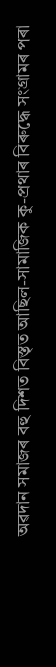অৱদান সমাজৰ বহু দিশত বিস্তৃত আছিল-সামাজিক কু-প্ৰথাৰ বিৰুদ্ধে সংগ্ৰামৰ পৰা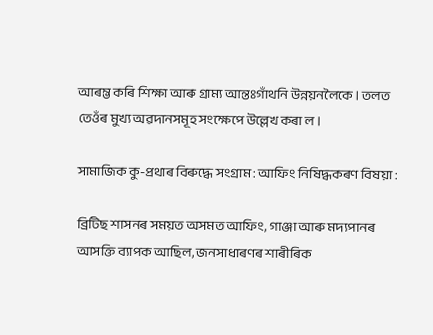আৰম্ভ কৰি শিক্ষা আৰু গ্ৰাম্য আন্তঃগাঁথনি উন্নয়নলৈকে। তলত তেওঁৰ মুখ্য অৱদানসমূহ সংক্ষেপে উল্লেখ কৰা ল।

সামাজিক কু-প্ৰথাৰ বিৰুদ্ধে সংগ্ৰাম : আফিং নিষিদ্ধকৰণ বিষয়া :

ব্ৰিটিছ শাসনৰ সময়ত অসমত আফিং, গাঞ্জা আৰু মদ্যপানৰ আসক্তি ব্যাপক আছিল, জনসাধাৰণৰ শাৰীৰিক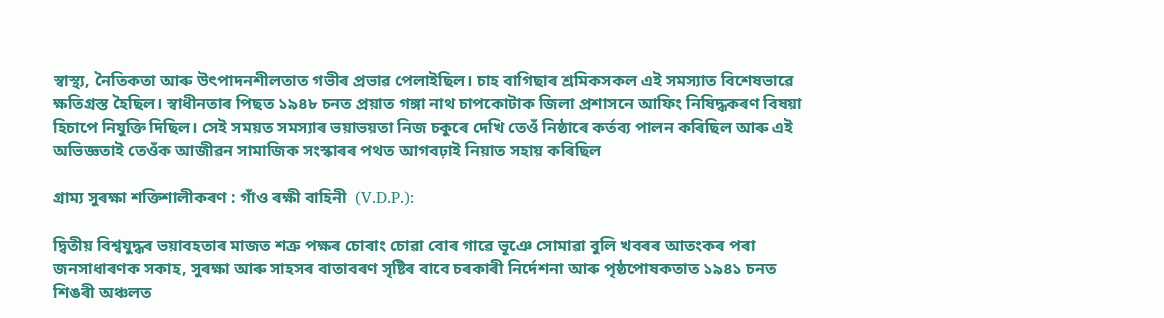স্বাস্থ্য, নৈতিকতা আৰু উৎপাদনশীলতাত গভীৰ প্ৰভাৱ পেলাইছিল। চাহ বাগিছাৰ শ্ৰমিকসকল এই সমস্যাত বিশেষভাৱে ক্ষতিগ্ৰস্ত হৈছিল। স্বাধীনতাৰ পিছত ১৯৪৮ চনত প্ৰয়াত গঙ্গা নাথ চাপকোটাক জিলা প্ৰশাসনে আফিং নিষিদ্ধকৰণ বিষয়া হিচাপে নিযুক্তি দিছিল। সেই সময়ত সমস্যাৰ ভয়াভয়তা নিজ চকুৰে দেখি তেওঁ নিষ্ঠাৰে কৰ্তব্য পালন কৰিছিল আৰু এই অভিজ্ঞতাই তেওঁক আজীৱন সামাজিক সংস্কাৰৰ পথত আগবঢ়াই নিয়াত সহায় কৰিছিল

গ্ৰাম্য সুৰক্ষা শক্তিশালীকৰণ : গাঁও ৰক্ষী বাহিনী  (V.D.P.):

দ্বিতীয় বিশ্বযুদ্ধৰ ভয়াবহতাৰ মাজত শত্ৰু পক্ষৰ চোৰাং চোৱা বোৰ গাৱে ভূঞে সোমাৱা বুলি খবৰৰ আতংকৰ পৰা জনসাধাৰণক সকাহ, সুৰক্ষা আৰু সাহসৰ বাতাবৰণ সৃষ্টিৰ বাবে চৰকাৰী নিৰ্দেশনা আৰু পৃষ্ঠপোষকতাত ১৯৪১ চনত শিঙৰী অঞ্চলত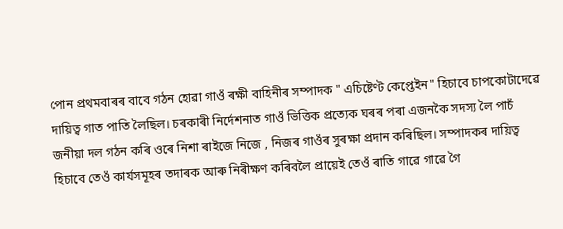পোন প্ৰথমবাৰৰ বাবে গঠন হোৱা গাওঁ ৰক্ষী বাহিনীৰ সম্পাদক " এচিষ্টেণ্ট কেপ্তেইন" হিচাবে চাপকোটাদেৱে দায়িত্ব গাত পাতি লৈছিল। চৰকাৰী নিৰ্দেশনাত গাওঁ ভিত্তিক প্ৰত্যেক ঘৰৰ পৰা এজনকৈ সদস্য লৈ পাচঁ জনীয়া দল গঠন কৰি ওৰে নিশা ৰাইজে নিজে , নিজৰ গাওঁৰ সুৰক্ষা প্ৰদান কৰিছিল। সম্পাদকৰ দায়িত্ব হিচাবে তেওঁ কাৰ্যসমূহৰ তদাৰক আৰু নিৰীক্ষণ কৰিবলৈ প্ৰায়েই তেওঁ ৰাতি গাৱে গাৱে গৈ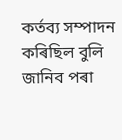কৰ্তব্য সম্পাদন কৰিছিল বুলি জানিব পৰা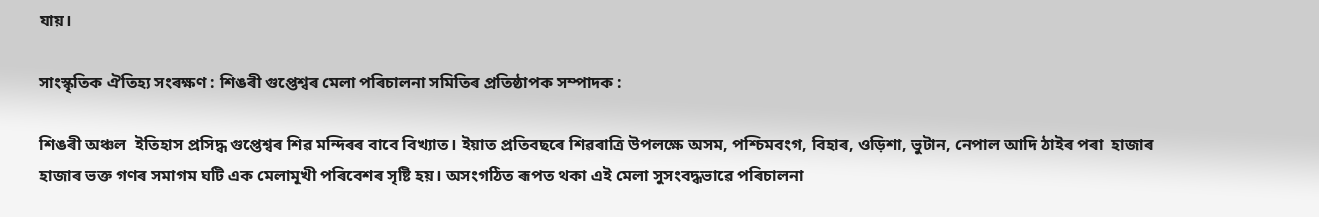যায়।

সাংস্কৃতিক ঐতিহ্য সংৰক্ষণ : শিঙৰী গুপ্তেশ্বৰ মেলা পৰিচালনা সমিতিৰ প্ৰতিষ্ঠাপক সম্পাদক :

শিঙৰী অঞ্চল  ইতিহাস প্ৰসিদ্ধ গুপ্তেশ্বৰ শিৱ মন্দিৰৰ বাবে বিখ্যাত। ইয়াত প্ৰতিবছৰে শিৱৰাত্ৰি উপলক্ষে অসম, পশ্চিমবংগ, বিহাৰ, ওড়িশা, ভুটান, নেপাল আদি ঠাইৰ পৰা  হাজাৰ হাজাৰ ভক্ত গণৰ সমাগম ঘটি এক মেলামূখী পৰিবেশৰ সৃষ্টি হয়। অসংগঠিত ৰূপত থকা এই মেলা সুসংবদ্ধভাৱে পৰিচালনা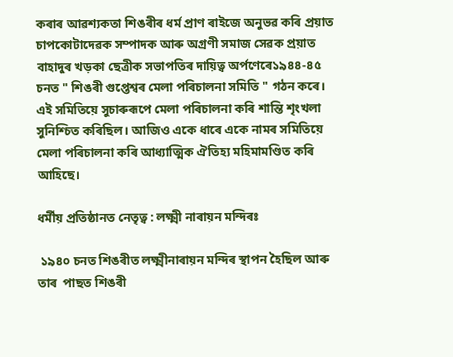কৰাৰ আৱশ্যকতা শিঙৰীৰ ধৰ্ম প্ৰাণ ৰাইজে অনুভৱ কৰি প্ৰয়াত চাপকোটাদেৱক সম্পাদক আৰু অগ্ৰণী সমাজ সেৱক প্ৰয়াত বাহাদুৰ খড়কা ছেত্ৰীক সভাপতিৰ দায়িত্ব অৰ্পণেৰে১৯৪৪-৪৫ চনত " শিঙৰী গুপ্তেশ্বৰ মেলা পৰিচালনা সমিতি " গঠন কৰে। এই সমিতিয়ে সুচাৰুৰূপে মেলা পৰিচালনা কৰি শান্তি শৃংখলা সুনিশ্চিত কৰিছিল। আজিও একে ধাৰে একে নামৰ সমিতিয়ে মেলা পৰিচালনা কৰি আধ্যাত্মিক ঐতিহ্য মহিমামণ্ডিত কৰি আহিছে।

ধৰ্মীয় প্ৰতিষ্ঠানত নেতৃত্ব : লক্ষ্মী নাৰায়ন মন্দিৰঃ

 ১৯৪০ চনত শিঙৰীত লক্ষ্মীনাৰায়ন মন্দিৰ স্থাপন হৈছিল আৰু তাৰ  পাছত শিঙৰী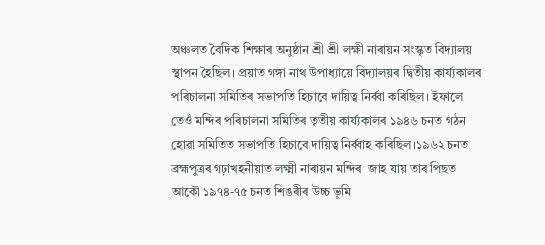অঞ্চলত বৈদিক শিক্ষাৰ অনুষ্ঠান শ্রী শ্রী লক্ষী নাৰায়ন সংস্কৃত বিদ্যালয় স্থাপন হৈছিল। প্ৰয়াত গঙ্গা নাথ উপাধ্যায়ে বিদ্যালয়ৰ দ্বিতীয় কাৰ্য্যকালৰ পৰিচালনা সমিতিৰ সভাপতি হিচাবে দায়িত্ব নির্ব্বা কৰিছিল। ইফালে তেওঁ মন্দিৰ পৰিচালনা সমিতিৰ তৃতীয় কাৰ্য্যকালৰ ১৯৪৬ চনত গঠন হোৱা সমিতিত সভাপতি হিচাবে দায়িত্ব নির্ব্বাহ কৰিছিল।১৯৬২ চনত ব্ৰহ্মপুত্ৰৰ গঢ়াখহনীয়াত লক্ষ্মী নাৰায়ন মন্দিৰ  জাহ যায় তাৰ পিছত আকৌ ১৯৭৪-৭৫ চনত শিঙৰীৰ উচ্চ ভূমি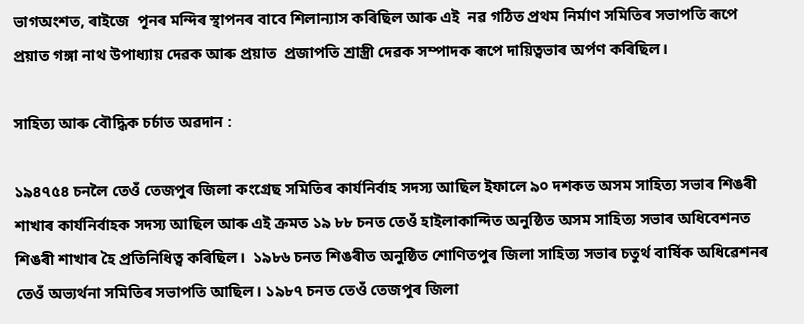ভাগঅংশত, ৰাইজে  পূনৰ মন্দিৰ স্থাপনৰ বাবে শিলান্যাস কৰিছিল আৰু এই  নৱ গঠিত প্রথম নির্মাণ সমিতিৰ সভাপতি ৰূপে প্ৰয়াত গঙ্গা নাথ উপাধ্যায় দেৱক আৰু প্ৰয়াত  প্রজাপতি শ্রাস্ত্রী দেৱক সম্পাদক ৰূপে দায়িত্বভাৰ অৰ্পণ কৰিছিল।

সাহিত্য আৰু বৌদ্ধিক চর্চাত অৱদান :

১৯৪৭৫৪ চনলৈ তেওঁ তেজপুৰ জিলা কংগ্ৰেছ সমিতিৰ কাৰ্যনিৰ্বাহ সদস্য আছিল ইফালে ৯০ দশকত অসম সাহিত্য সভাৰ শিঙৰী শাখাৰ কাৰ্যনিৰ্বাহক সদস্য আছিল আৰু এই ক্ৰমত ১৯ ৮৮ চনত তেওঁ হাইলাকান্দিত অনুষ্ঠিত অসম সাহিত্য সভাৰ অধিবেশনত শিঙৰী শাখাৰ হৈ প্ৰতিনিধিত্ব কৰিছিল।  ১৯৮৬ চনত শিঙৰীত অনুষ্ঠিত শোণিতপুৰ জিলা সাহিত্য সভাৰ চতুৰ্থ বাৰ্ষিক অধিৱেশনৰ তেওঁ অভ্যৰ্থনা সমিতিৰ সভাপতি আছিল। ১৯৮৭ চনত তেওঁ তেজপুৰ জিলা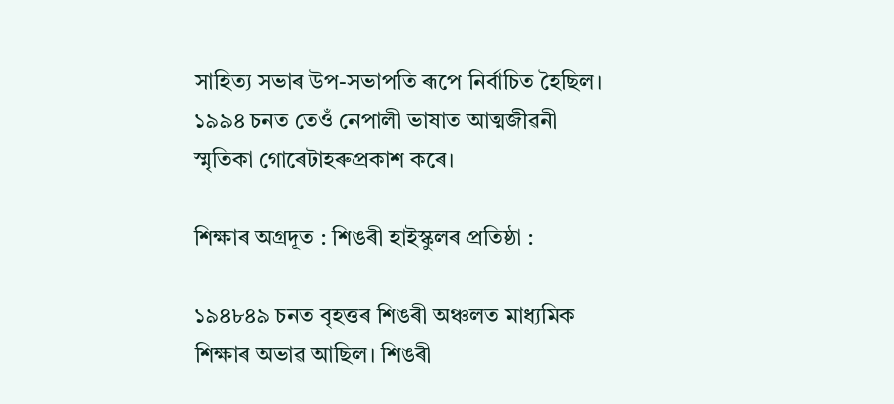সাহিত্য সভাৰ উপ-সভাপতি ৰূপে নিৰ্বাচিত হৈছিল। ১৯৯৪ চনত তেওঁ নেপালী ভাষাত আত্মজীৱনী স্মৃতিকা গোৰেটাহৰুপ্ৰকাশ কৰে।

শিক্ষাৰ অগ্ৰদূত : শিঙৰী হাইস্কুলৰ প্ৰতিষ্ঠা :

১৯৪৮৪৯ চনত বৃহত্তৰ শিঙৰী অঞ্চলত মাধ্যমিক শিক্ষাৰ অভাৱ আছিল। শিঙৰী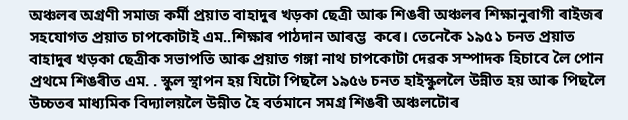অঞ্চলৰ অগ্ৰণী সমাজ কৰ্মী প্ৰয়াত বাহাদুৰ খড়কা ছেত্ৰী আৰু শিঙৰী অঞ্চলৰ শিক্ষানুৰাগী ৰাইজৰ সহযোগত প্ৰয়াত চাপকোটাই এম..শিক্ষাৰ পাঠদান আৰম্ভ  কৰে। তেনেকৈ ১৯৫১ চনত প্ৰয়াত বাহাদুৰ খড়কা ছেত্ৰীক সভাপতি আৰু প্ৰয়াত গঙ্গা নাথ চাপকোটা দেৱক সম্পাদক হিচাবে লৈ পোন প্ৰথমে শিঙৰীত এম. . স্কুল স্থাপন হয় যিটো পিছলৈ ১৯৫৬ চনত হাইস্কুললৈ উন্নীত হয় আৰু পিছলৈ উচ্চতৰ মাধ্যমিক বিদ্যালয়লৈ উন্নীত হৈ বৰ্তমানে সমগ্ৰ শিঙৰী অঞ্চলটোৰ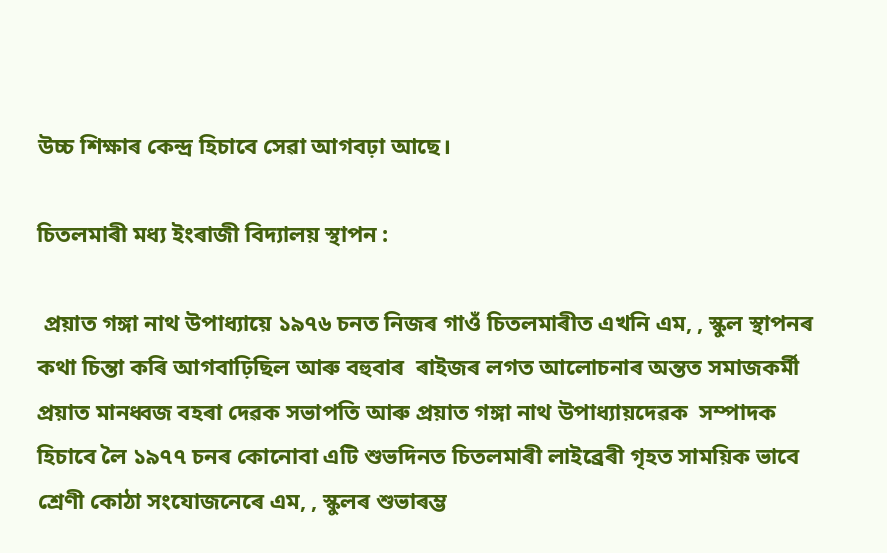উচ্চ শিক্ষাৰ কেন্দ্ৰ হিচাবে সেৱা আগবঢ়া আছে।

চিতলমাৰী মধ্য ইংৰাজী বিদ্যালয় স্থাপন :

 প্ৰয়াত গঙ্গা নাথ উপাধ্যায়ে ১৯৭৬ চনত নিজৰ গাওঁ চিতলমাৰীত এখনি এম, , স্কুল স্থাপনৰ কথা চিন্তা কৰি আগবাঢ়িছিল আৰু বহুবাৰ  ৰাইজৰ লগত আলোচনাৰ অন্তত সমাজকৰ্মী প্ৰয়াত মানধ্বজ বহৰা দেৱক সভাপতি আৰু প্ৰয়াত গঙ্গা নাথ উপাধ্যায়দেৱক  সম্পাদক হিচাবে লৈ ১৯৭৭ চনৰ কোনোবা এটি শুভদিনত চিতলমাৰী লাইব্ৰেৰী গৃহত সাময়িক ভাবে শ্রেণী কোঠা সংযোজনেৰে এম, , স্কুলৰ শুভাৰম্ভ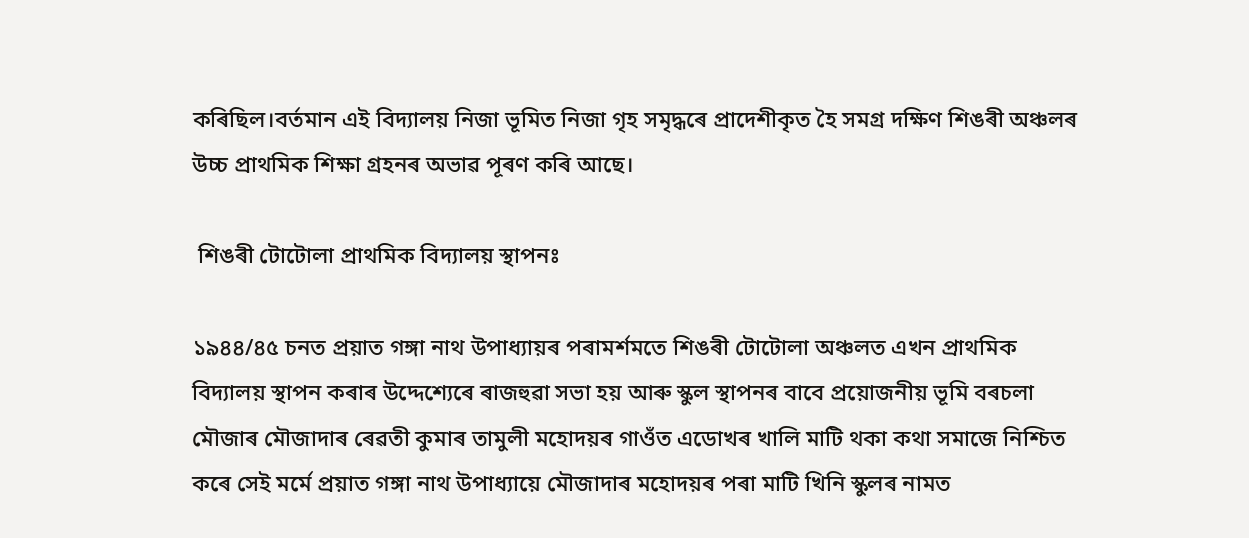কৰিছিল।বর্তমান এই বিদ্যালয় নিজা ভূমিত নিজা গৃহ সমৃদ্ধৰে প্ৰাদেশীকৃত হৈ সমগ্র দক্ষিণ শিঙৰী অঞ্চলৰ উচ্চ প্রাথমিক শিক্ষা গ্রহনৰ অভাৱ পূৰণ কৰি আছে।

 শিঙৰী টোটোলা প্রাথমিক বিদ্যালয় স্থাপনঃ

১৯৪৪/৪৫ চনত প্ৰয়াত গঙ্গা নাথ উপাধ্যায়ৰ পৰামৰ্শমতে শিঙৰী টোটোলা অঞ্চলত এখন প্রাথমিক বিদ্যালয় স্থাপন কৰাৰ উদ্দেশ্যেৰে ৰাজহুৱা সভা হয় আৰু স্কুল স্থাপনৰ বাবে প্রয়োজনীয় ভূমি বৰচলা মৌজাৰ মৌজাদাৰ ৰেৱতী কুমাৰ তামুলী মহোদয়ৰ গাওঁত এডোখৰ খালি মাটি থকা কথা সমাজে নিশ্চিত কৰে সেই মৰ্মে প্ৰয়াত গঙ্গা নাথ উপাধ্যায়ে মৌজাদাৰ মহোদয়ৰ পৰা মাটি খিনি স্কুলৰ নামত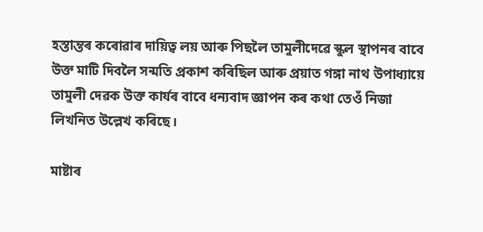হস্তান্তৰ কৰোৱাৰ দায়িত্ব লয় আৰু পিছলৈ তামুলীদেৱে স্কুল স্থাপনৰ বাবে উক্ত মাটি দিবলৈ সন্মতি প্রকাশ কৰিছিল আৰু প্ৰয়াত গঙ্গা নাথ উপাধ্যায়ে তামুলী দেৱক উক্ত কাৰ্যৰ বাবে ধন্যবাদ জ্ঞাপন কৰ কথা তেওঁ নিজা লিখনিত উল্লেখ কৰিছে।

মাষ্টাৰ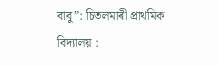বাবু”: চিতলমাৰী প্ৰাথমিক বিদ্যালয় :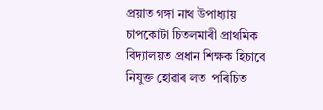প্ৰয়াত গঙ্গা নাথ উপাধ্যায় চাপকোটা চিতলমাৰী প্ৰাথমিক বিদ্যালয়ত প্ৰধান শিক্ষক হিচাবে নিযুক্ত হোৱাৰ লত  পৰিচিত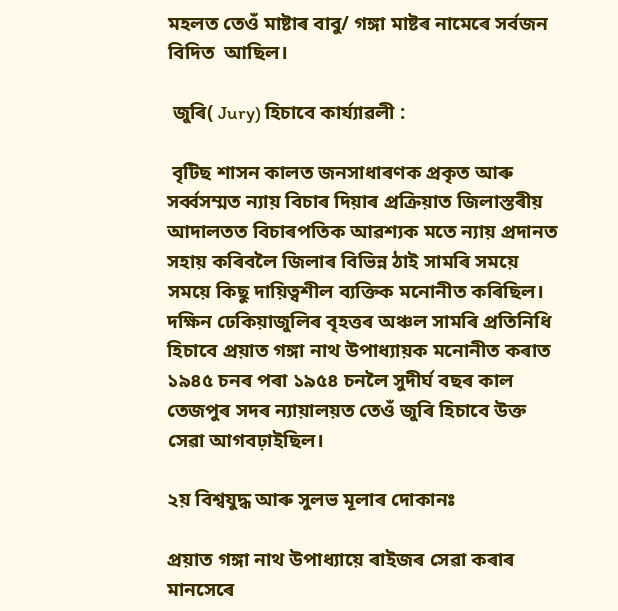মহলত তেওঁ মাষ্টাৰ বাবু/ গঙ্গা মাষ্টৰ নামেৰে সৰ্বজন বিদিত  আছিল।

 জুৰি( Jury) হিচাবে কাৰ্য্যাৱলী :

 বৃটিছ শাসন কালত জনসাধাৰণক প্রকৃত আৰু সৰ্ব্বসম্মত ন্যায় বিচাৰ দিয়াৰ প্রক্রিয়াত জিলাস্তৰীয় আদালতত বিচাৰপতিক আৱশ্যক মতে ন্যায় প্রদানত সহায় কৰিবলৈ জিলাৰ বিভিন্ন ঠাই সামৰি সময়ে সময়ে কিছু দায়িত্বশীল ব্যক্তিক মনোনীত কৰিছিল। দক্ষিন ঢেকিয়াজুলিৰ বৃহত্তৰ অঞ্চল সামৰি প্রতিনিধি হিচাবে প্ৰয়াত গঙ্গা নাথ উপাধ্যায়ক মনোনীত কৰাত ১৯৪৫ চনৰ পৰা ১৯৫৪ চনলৈ সুদীর্ঘ বছৰ কাল তেজপুৰ সদৰ ন্যায়ালয়ত তেওঁ জুৰি হিচাবে উক্ত সেৱা আগবঢ়াইছিল।

২য় বিশ্বযুদ্ধ আৰু সুলভ মূলাৰ দোকানঃ

প্ৰয়াত গঙ্গা নাথ উপাধ্যায়ে ৰাইজৰ সেৱা কৰাৰ মানসেৰে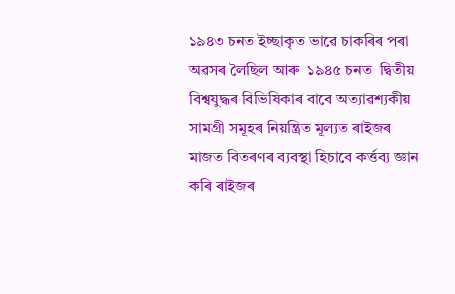১৯৪৩ চনত ইচ্ছাকৃত ভাৱে চাকৰিৰ পৰা অৱসৰ লৈছিল আৰু  ১৯৪৫ চনত  দ্বিতীয় বিশ্বযুদ্ধৰ বিভিষিকাৰ বাবে অত্যাৱশ্যকীয় সামগ্রী সমূহৰ নিয়ন্ত্রিত মূল্যত ৰাইজৰ মাজত বিতৰণৰ ব্যবস্থা হিচাবে কৰ্ত্তব্য জ্ঞান কৰি ৰাইজৰ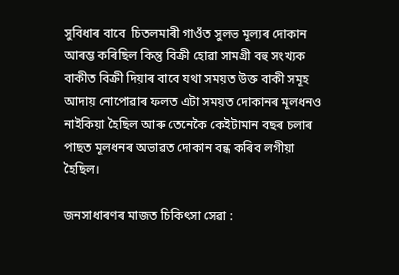সুবিধাৰ বাবে  চিতলমাৰী গাওঁত সুলভ মূল্যৰ দোকান আৰম্ভ কৰিছিল কিন্তু বিক্রী হোৱা সামগ্রী বহু সংখ্যক বাকীত বিক্রী দিয়াৰ বাবে যথা সময়ত উক্ত বাকী সমূহ আদায় নোপোৱাৰ ফলত এটা সময়ত দোকানৰ মূলধনও নাইকিয়া হৈছিল আৰু তেনেকৈ কেইটামান বছৰ চলাৰ পাছত মূলধনৰ অভাৱত দোকান বন্ধ কৰিব লগীয়া হৈছিল।

জনসাধাৰণৰ মাজত চিকিৎসা সেৱা :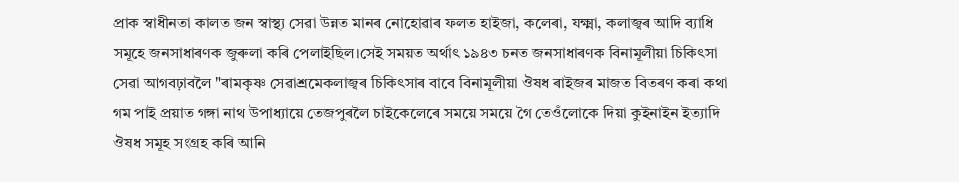প্রাক স্বাধীনতা কালত জন স্বাস্থ্য সেৱা উন্নত মানৰ নোহোৱাৰ ফলত হাইজা, কলেৰা, যক্ষ্মা, কলাজ্বৰ আদি ব্যাধি সমূহে জনসাধাৰণক জুৰুলা কৰি পেলাইছিল।সেই সময়ত অৰ্থাৎ ১৯৪৩ চনত জনসাধাৰণক বিনামূলীয়া চিকিৎসা সেৱা আগবঢ়াবলৈ "ৰামকৃষ্ণ সেৱাশ্রমেকলাজ্বৰ চিকিৎসাৰ বাবে বিনামূলীয়া ঔষধ ৰাইজৰ মাজত বিতৰণ কৰা কথা গম পাই প্ৰয়াত গঙ্গা নাথ উপাধ্যায়ে তেজপুৰলৈ চাইকেলেৰে সময়ে সময়ে গৈ তেওঁলোকে দিয়া কুইনাইন ইত্যাদি ঔষধ সমূহ সংগ্ৰহ কৰি আনি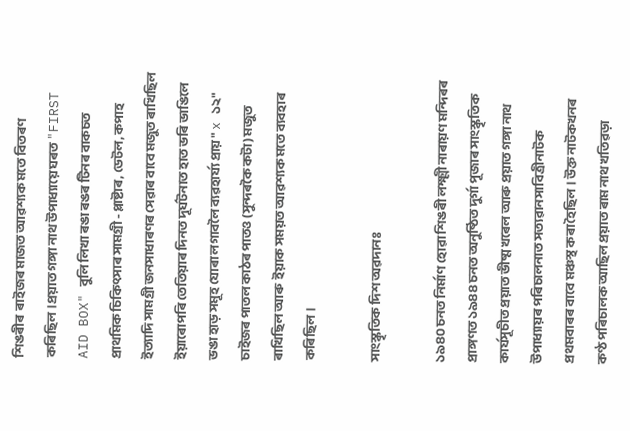শিঙৰীৰ  ৰাইজৰ মাজত আৱশ্যক মতে বিতৰণ কৰিছিল।প্ৰয়াত গঙ্গা নাথ উপাধ্যায়ে ঘৰত "FIRST AID BOX" বুলি লিখা ৰঙা ৰঙৰ টিনৰ বাকচত প্রাথমিক চিকিৎসাৰ সামগ্ৰী - প্লাষ্টাৰ, ডেটল, কপাহ ইত্যাদি সামগ্রী জনসাধাৰণৰ সেৱাৰ বাবে মজুত ৰাখিছিল ইয়াৰোপৰি তেতিয়াৰ দিনত দূর্ঘটনাত হাত ভৰি ভাঙিলে ভঙা হাড় সমূহ যোৰা লগাবলৈ ব্যৱহার্য্য প্রায় " x ১২" চাইজৰ পাতল কাঠৰ পাতও (সুন্দৰকৈ কটা) মজুত ৰাখিছিল আৰু  ইয়াক সময়ত আৱশ্যক মতে ব্যবহাৰ কৰিছিল।

সাংস্কৃতিক দিশ অৱদানঃ

১৯৪০ চনত নিৰ্মাণ হোৱা শিঙৰী লক্ষ্মী নাৰায়ণ মন্দিৰৰ প্ৰাঙ্গণত ১৯৪৪ চনত অনুষ্ঠিত দুৰ্গা পূজাৰ সাংস্কৃতিক কাৰ্যসূচীত প্ৰয়াত ভীষ্ম খৰেল আৰু প্ৰয়াত গঙ্গা নাথ উপাধ্যায়ৰ পৰিচালনাত সত্যৱানসাবিত্ৰীনাটক প্ৰথমবাৰৰ বাবে মঞ্চস্থ কৰা হৈছিল। উক্ত নাটকখনৰ কণ্ঠ পৰিচালক আছিল প্ৰয়াত ৰাম নাথ খতিৱড়া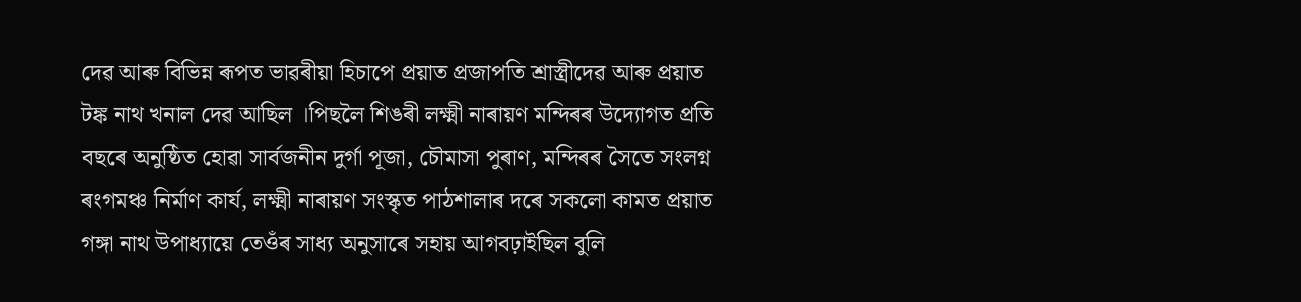দেৱ আৰু বিভিন্ন ৰূপত ভাৱৰীয়া হিচাপে প্ৰয়াত প্ৰজাপতি শ্ৰাস্ত্ৰীদেৱ আৰু প্ৰয়াত টঙ্ক নাথ খনাল দেৱ আছিল ।পিছলৈ শিঙৰী লক্ষ্মী নাৰায়ণ মন্দিৰৰ উদ্যোগত প্ৰতি বছৰে অনুষ্ঠিত হোৱা সাৰ্বজনীন দুৰ্গা পূজা, চৌমাসা পুৰাণ, মন্দিৰৰ সৈতে সংলগ্ন ৰংগমঞ্চ নিৰ্মাণ কাৰ্য, লক্ষ্মী নাৰায়ণ সংস্কৃত পাঠশালাৰ দৰে সকলো কামত প্ৰয়াত গঙ্গা নাথ উপাধ্যায়ে তেওঁৰ সাধ্য অনুসাৰে সহায় আগবঢ়াইছিল বুলি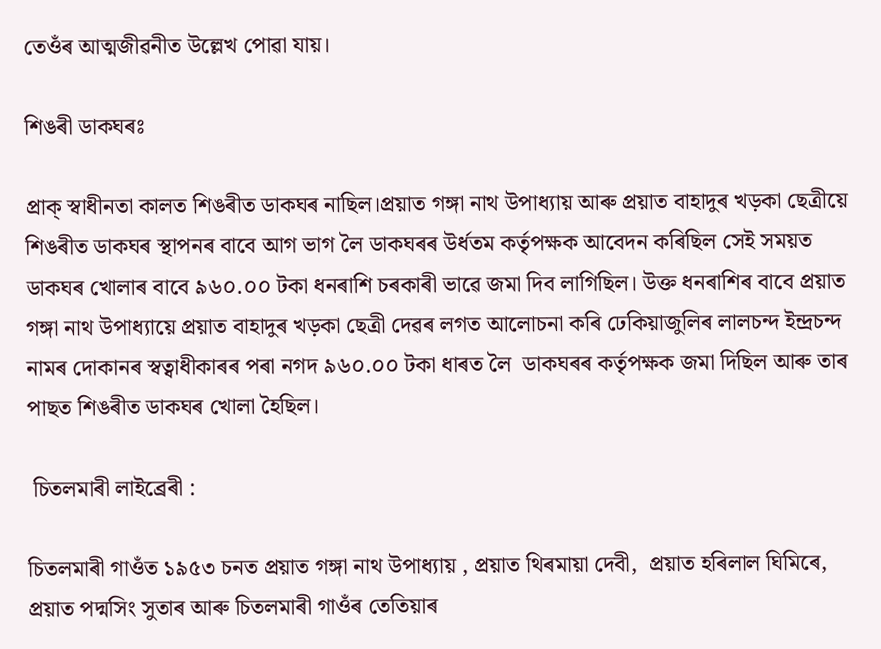তেওঁৰ আত্মজীৱনীত উল্লেখ পোৱা যায়।

শিঙৰী ডাকঘৰঃ

প্রাক্ স্বাধীনতা কালত শিঙৰীত ডাকঘৰ নাছিল।প্ৰয়াত গঙ্গা নাথ উপাধ্যায় আৰু প্ৰয়াত বাহাদুৰ খড়কা ছেত্রীয়ে শিঙৰীত ডাকঘৰ স্থাপনৰ বাবে আগ ভাগ লৈ ডাকঘৰৰ উৰ্ধতম কৰ্তৃপক্ষক আবেদন কৰিছিল সেই সময়ত ডাকঘৰ খোলাৰ বাবে ৯৬০.০০ টকা ধনৰাশি চৰকাৰী ভাৱে জমা দিব লাগিছিল। উক্ত ধনৰাশিৰ বাবে প্ৰয়াত গঙ্গা নাথ উপাধ্যায়ে প্ৰয়াত বাহাদুৰ খড়কা ছেত্রী দেৱৰ লগত আলোচনা কৰি ঢেকিয়াজুলিৰ লালচন্দ ইন্দ্ৰচন্দ নামৰ দোকানৰ স্বত্বাধীকাৰৰ পৰা নগদ ৯৬০.০০ টকা ধাৰত লৈ  ডাকঘৰৰ কর্তৃপক্ষক জমা দিছিল আৰু তাৰ পাছত শিঙৰীত ডাকঘৰ খোলা হৈছিল।

 চিতলমাৰী লাইব্রেৰী :

চিতলমাৰী গাওঁত ১৯৫৩ চনত প্ৰয়াত গঙ্গা নাথ উপাধ্যায় , প্ৰয়াত থিৰমায়া দেবী,  প্ৰয়াত হৰিলাল ঘিমিৰে, প্ৰয়াত পদ্মসিং সুতাৰ আৰু চিতলমাৰী গাওঁৰ তেতিয়াৰ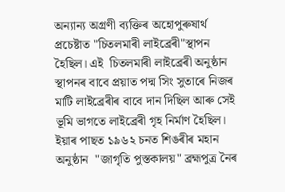অন্যান্য অগ্ৰণী ব্যক্তিৰ অহোপুৰুষাৰ্থ প্রচেষ্টাত "চিতলমাৰী লাইব্ৰেৰী"স্থাপন হৈছিল। এই  চিতলমাৰী লাইব্ৰেৰী অনুষ্ঠান স্থাপনৰ বাবে প্ৰয়াত পদ্ম সিং সুতাৰে নিজৰ মাটি লাইব্রেৰীৰ বাবে দান দিছিল আৰু সেই ভূমি ভাগতে লাইব্রেৰী গৃহ নির্মাণ হৈছিল। ইয়াৰ পাছত ১৯৬২ চনত শিঙৰীৰ মহান অনুষ্ঠান  "জাগৃতি পুস্তকালয়" ব্রহ্মপুত্র নৈৰ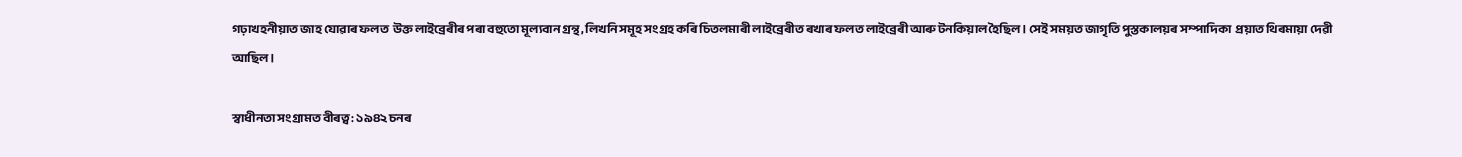গঢ়াখহনীয়াত জাহ যোৱাৰ ফলত  উক্ত লাইব্ৰেৰীৰ পৰা বহুতো মূল্যবান গ্রন্থ, লিখনি সমূহ সংগ্ৰহ কৰি চিতলমাৰী লাইব্রেৰীত ৰখাৰ ফলত লাইব্রেৰী আৰু টনকিয়াল হৈছিল। সেই সময়ত জাগৃতি পুস্তকালয়ৰ সম্পাদিকা  প্ৰয়াত থিৰমায়া দেৱী আছিল।

স্বাধীনতা সংগ্ৰামত বীৰত্ব : ১৯৪২ চনৰ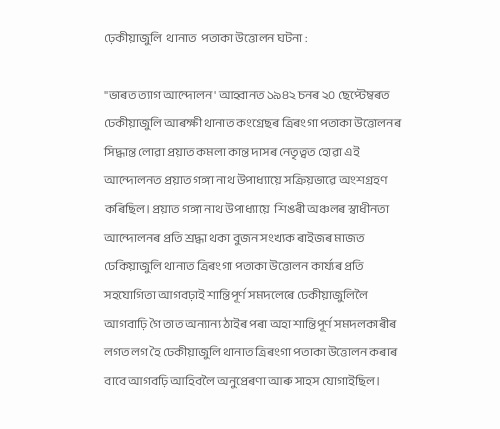ঢ়েকীয়াজুলি  থানাত  পতাকা উত্তোলন ঘটনা :

"ভাৰত ত্যাগ আন্দোলন' আহ্বানত ১৯৪২ চনৰ ২০ ছেপ্টেম্বৰত ঢেকীয়াজুলি আৰক্ষী থানাত কংগ্ৰেছৰ ত্ৰিৰংগা পতাকা উত্তোলনৰ সিদ্ধান্ত লোৱা প্ৰয়াত কমলা কান্ত দাসৰ নেতৃত্বত হোৱা এই আন্দোলনত প্ৰয়াত গঙ্গা নাথ উপাধ্যায়ে সক্রিয়ভাৱে অংশগ্ৰহণ কৰিছিল। প্ৰয়াত গঙ্গা নাথ উপাধ্যায়ে  শিঙৰী অঞ্চলৰ স্বাধীনতা আন্দোলনৰ প্রতি শ্রদ্ধা থকা বুজন সংখ্যক ৰাইজৰ মাজত ঢেকিয়াজুলি থানাত ত্ৰিৰংগা পতাকা উত্তোলন কাৰ্য্যৰ প্ৰতি সহযোগিতা আগবঢ়াই শান্তিপূৰ্ণ সমদলেৰে ঢেকীয়াজুলিলৈ আগবাঢ়ি গৈ তাত অন্যান্য ঠাইৰ পৰা অহা শান্তিপূর্ণ সমদলকাৰীৰ লগত লগ হৈ ঢেকীয়াজুলি থানাত ত্ৰিৰংগা পতাকা উত্তোলন কৰাৰ বাবে আগবঢ়ি আহিবলৈ অনুপ্ৰেৰণা আৰু সাহস যোগাইছিল।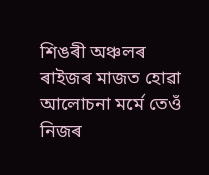শিঙৰী অঞ্চলৰ ৰাইজৰ মাজত হোৱা আলোচনা মর্মে তেওঁ নিজৰ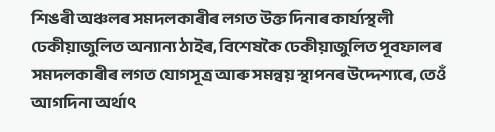শিঙৰী অঞ্চলৰ সমদলকাৰীৰ লগত উক্ত দিনাৰ কাৰ্য্যস্থলী ঢেকীয়াজুলিত অন্যান্য ঠাইৰ, বিশেষকৈ ঢেকীয়াজুলিত পূবফালৰ সমদলকাৰীৰ লগত যোগসূত্ৰ আৰু সমন্বয় স্থাপনৰ উদ্দেশ্যৰে, তেওঁ আগদিনা অর্থাৎ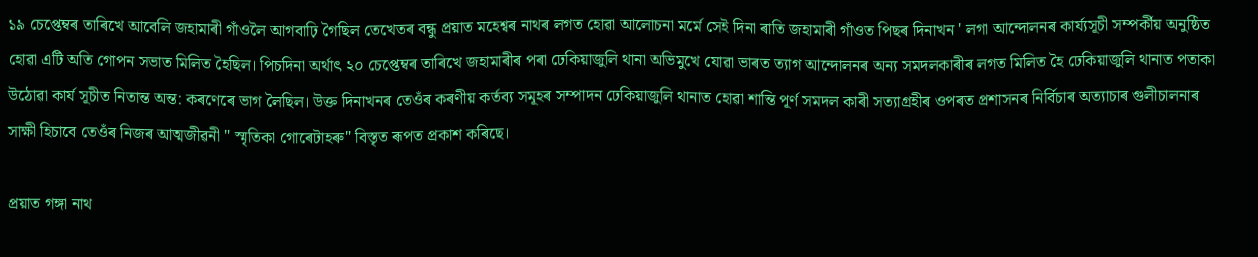১৯ চেপ্তেম্বৰ তাৰিখে আবেলি জহামাৰী গাঁওলৈ আগবাঢ়ি গৈছিল তেখেতৰ বন্ধু প্ৰয়াত মহেশ্বৰ নাথৰ লগত হোৱা আলোচনা মর্মে সেই দিনা ৰাতি জহামাৰী গাঁওত পিছৰ দিনাখন ' লগা আন্দোলনৰ কাৰ্য্যসূচী সম্পর্কীয় অনুষ্ঠিত হোৱা এটি অতি গোপন সভাত মিলিত হৈছিল। পিচদিনা অৰ্থাৎ ২০ চেপ্তেম্বৰ তাৰিখে জহামাৰীৰ পৰা ঢেকিয়াজুলি থানা অভিমুখে যোৱা ভাৰত ত্যাগ আন্দোলনৰ অন্য সমদলকাৰীৰ লগত মিলিত হৈ ঢেকিয়াজুলি থানাত পতাকা উঠোৱা কাৰ্য সূচীত নিতান্ত অন্ত: কৰণেৰে ভাগ লৈছিল। উক্ত দিনাখনৰ তেওঁৰ কৰণীয় কৰ্তব্য সমূহৰ সম্পাদন ঢেকিয়াজুলি থানাত হোৱা শান্তি পূৰ্ণ সমদল কাৰী সত্যাগ্ৰহীৰ ওপৰত প্ৰশাসনৰ নিৰ্বিচাৰ অত্যাচাৰ গুলীচালনাৰ সাক্ষী হিচাবে তেওঁৰ নিজৰ আত্মজীৱনী " স্মৃতিকা গোৰেটাহৰু" বিস্তৃত ৰূপত প্ৰকাশ কৰিছে।

প্ৰয়াত গঙ্গা নাথ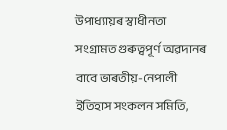উপাধ্যায়ৰ স্বাধীনতা সংগ্রামত গুৰুত্বপূৰ্ণ অৱদানৰ বাবে ভাৰতীয়-নেপালী ইতিহাস সংকলন সমিতি,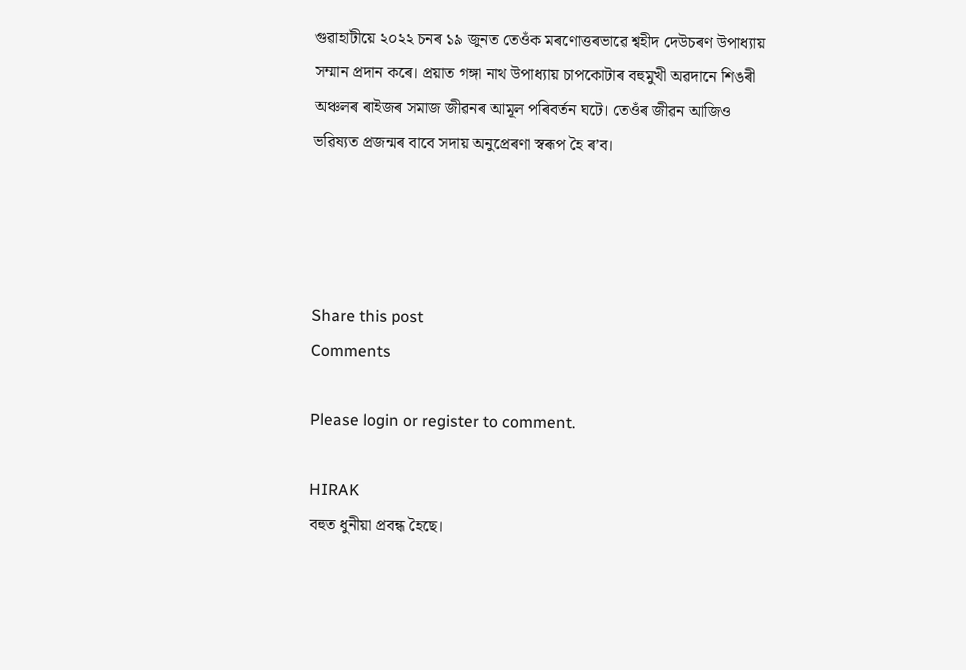গুৱাহাটীয়ে ২০২২ চনৰ ১৯ জুনত তেওঁক মৰণোত্তৰভাৱে শ্বহীদ দেউচৰণ উপাধ্যায় সম্মান প্রদান কৰে। প্ৰয়াত গঙ্গা নাথ উপাধ্যায় চাপকোটাৰ বহুমুখী অৱদানে শিঙৰী অঞ্চলৰ ৰাইজৰ সমাজ জীৱনৰ আমূল পৰিবৰ্তন ঘটে। তেওঁৰ জীৱন আজিও ভৱিষ্যত প্ৰজন্মৰ বাবে সদায় অনুপ্ৰেৰণা স্বৰূপ হৈ ৰʼব।




Share this post
Comments

Please login or register to comment.

HIRAK
বহুত ধুনীয়া প্ৰবন্ধ হৈছে।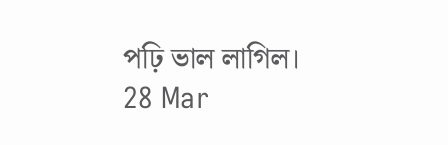পঢ়ি ভাল লাগিল।
28 Mar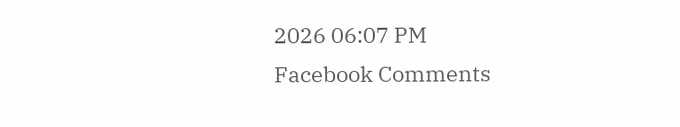2026 06:07 PM
Facebook Comments